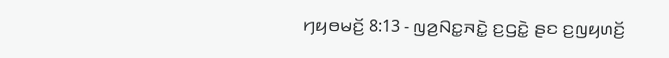ꤚꤟꤥꤗꤢꤩ꤬ 8:13 - ꤜꤤ꤬ꤡꤢ꤭ꤏꤢꤧ꤭ ꤢ꤬ꤞꤢꤧ꤭ ꤔꤢ ꤢ꤬ꤜꤟꤛꤢꤩ꤬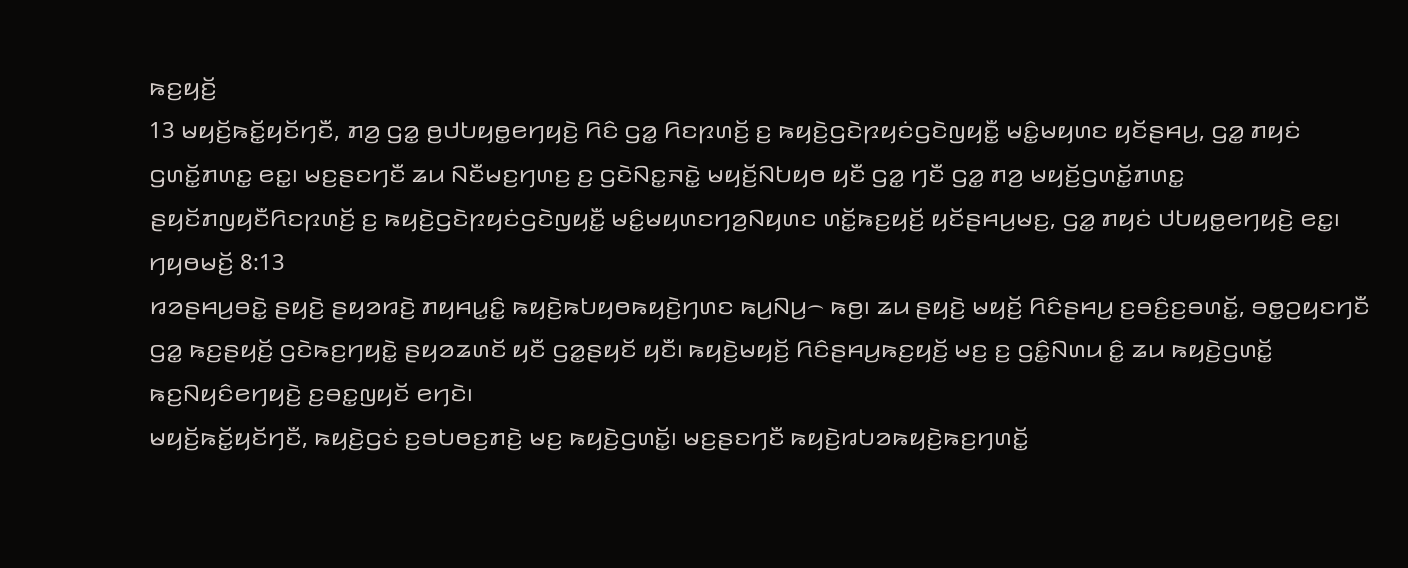ꤒꤢ꤬ꤟꤢꤩ꤬
13 ꤗꤟꤢꤩ꤬ꤒꤢꤩ꤭ꤟꤢꤩꤚꤢꤪ, ꤊꤤ꤬ ꤞꤤ꤭ ꤥ꤬ꤓꤝꤟꤥ꤭ꤕꤚꤟꤢꤧ꤬ ꤖꤢꤨ ꤞꤤ꤭ ꤖꤢꤐꤛꤢꤩ꤬ ꤢ꤬ ꤒꤟꤢꤧ꤬ꤞꤢꤧꤐꤟꤢꤦꤞꤢꤧꤜꤟꤢꤪ꤭ ꤗꤢꤨ꤭ꤗꤟꤛꤢ ꤟꤢꤩꤔꤌꤣ꤬, ꤞꤤ꤭ ꤊꤟꤢꤦ ꤞꤛꤢꤩ꤭ꤊꤛꤢ꤭ ꤕꤢ꤭꤯ ꤗꤢ꤬ꤔꤢꤚꤢꤪ ꤘꤣ ꤡꤢꤪꤗꤢ꤬ꤚꤛꤢ꤬ ꤢ꤬ ꤞꤢꤧꤡꤢ꤭ꤏꤢꤧ꤭ ꤗꤟꤢꤩ꤬ꤡꤝꤟꤥ ꤟꤢꤪ ꤞꤤ꤭ ꤚꤢꤪ ꤞꤤ꤭ ꤊꤤ꤬ ꤗꤟꤢꤩ꤬ꤞꤛꤢꤩ꤭ꤊꤛꤢ꤭ ꤔꤟꤢꤩꤊꤜꤟꤢꤪꤖꤢꤐꤛꤢꤩ꤬ ꤢ꤬ ꤒꤟꤢꤧ꤬ꤞꤢꤧꤐꤟꤢꤦꤞꤢꤧꤜꤟꤢꤪ꤭ ꤗꤢꤨ꤭ꤗꤟꤛꤢꤚꤤ꤬ꤡꤟꤛꤢ ꤛꤢꤩ꤭ꤒꤢ꤬ꤟꤢꤩ꤬ ꤟꤢꤩꤔꤌꤣ꤬ꤗꤢ꤬, ꤞꤤ꤭ ꤊꤟꤢꤦ ꤓꤝꤟꤥ꤭ꤕꤚꤟꤢꤧ꤬ ꤕꤢ꤭꤯
ꤚꤟꤥꤗꤢꤩ꤬ 8:13
ꤙꤤꤔꤌꤣ꤬ꤋꤢꤧ꤭ ꤔꤟꤢꤧ꤬ ꤔꤟꤤꤙꤢꤧ꤬ ꤊꤟꤌꤣ꤭ꤢꤨ꤭ ꤒꤟꤢꤧ꤬ꤒꤝꤟꤥꤒꤟꤢꤧ꤬ꤚꤛꤢ ꤒꤣ꤬ꤡꤣ꤬꤮ ꤒꤥ꤬꤯ ꤘꤣ ꤔꤟꤢꤧ꤬ ꤗꤟꤢꤩ꤬ ꤖꤢꤨꤔꤌꤣ꤬ ꤢ꤬ꤋꤢꤨ꤬ꤢ꤬ꤋꤛꤢꤩ꤭, ꤋꤥ꤭ꤑꤟꤢꤚꤢꤪ ꤞꤤ꤭ ꤒꤢ꤬ꤔꤟꤢꤩ꤬ ꤞꤢꤧꤒꤢ꤬ꤚꤟꤢꤧ꤭ ꤔꤟꤤꤘꤛꤢꤩ ꤟꤢꤪ ꤞꤤ꤭ꤔꤟꤢꤩ ꤟꤢꤪ꤯ ꤒꤟꤢꤧ꤬ꤗꤟꤢꤩ꤬ ꤖꤢꤨꤔꤌꤣ꤬ꤒꤢ꤬ꤟꤢꤩ꤬ ꤗꤢ꤬ ꤢ꤬ ꤞꤢꤨ꤭ꤡꤛꤣ ꤢꤨ꤭ ꤘꤣ ꤒꤟꤢꤧ꤬ꤞꤛꤢꤩ꤭ ꤒꤢ꤬ꤡꤟꤢꤨꤕꤚꤟꤢꤧ꤬ ꤢ꤬ꤋꤢ꤭ꤜꤟꤢꤩ ꤕꤚꤢꤧ꤯
ꤗꤟꤢꤩ꤬ꤒꤢꤩ꤭ꤟꤢꤩꤚꤢꤪ, ꤒꤟꤢꤧ꤬ꤞꤢꤦ ꤢ꤬ꤋꤝꤥꤢ꤬ꤊꤢꤧ꤬ ꤗꤢ꤬ ꤒꤟꤢꤧ꤬ꤞꤛꤢꤩ꤭꤯ ꤗꤢ꤬ꤔꤢꤚꤢꤪ ꤒꤟꤢꤧ꤬ꤙꤝꤤꤒꤟꤢꤧ꤬ꤒꤢ꤬ꤚꤛꤢꤩ꤭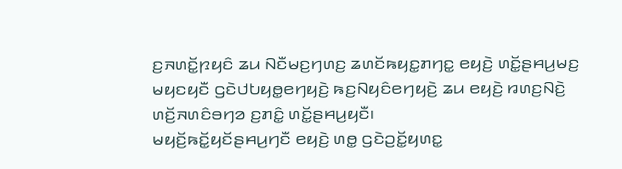ꤢ꤬ꤏꤛꤢꤩ꤭ꤐꤟꤢꤨ ꤘꤣ ꤡꤢꤪꤗꤢ꤬ꤚꤛꤢ꤬ ꤘꤛꤢꤩꤒꤟꤢ꤭ꤊꤚꤢ꤭ ꤕꤟꤢꤧ꤬ ꤛꤢꤩ꤭ꤔꤌꤣ꤬ꤗꤢ꤬ ꤗꤟꤢꤟꤢꤪ ꤞꤢꤧꤓꤝꤟꤥ꤭ꤕꤚꤟꤢꤧ꤬ ꤒꤢ꤬ꤡꤟꤢꤨꤕꤚꤟꤢꤧ꤬ ꤘꤣ ꤕꤟꤢꤧ꤬ ꤙꤛꤢ꤬ꤡꤢꤧ꤬ ꤛꤢꤩ꤬ꤏꤛꤢꤨꤋꤚꤤ ꤢ꤬ꤊꤢꤨ꤭ ꤛꤢꤩ꤭ꤔꤌꤣ꤬ꤟꤢꤪ꤯
ꤗꤟꤢꤩ꤬ꤒꤢꤩ꤭ꤟꤢꤩꤔꤌꤣ꤬ꤚꤢꤪ ꤕꤟꤢꤧ꤬ ꤛꤥ꤭ ꤞꤢꤧꤑꤢꤩ꤭ꤟꤛꤢ꤭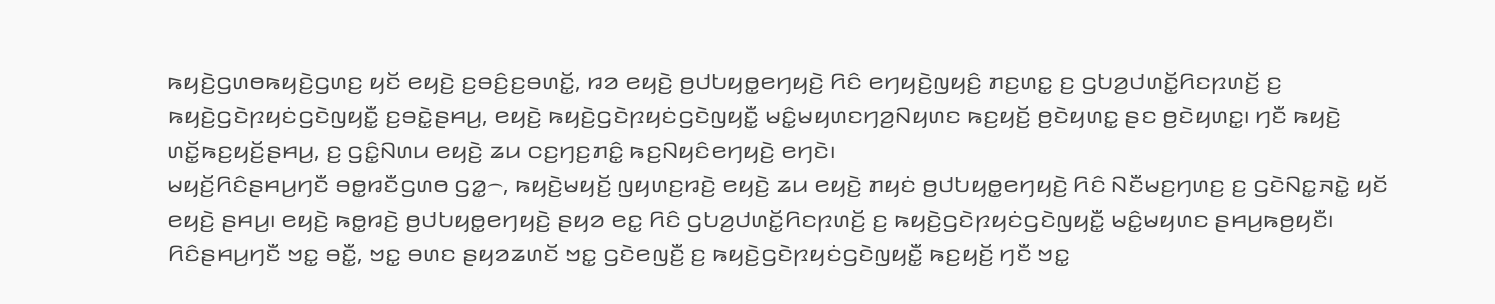ꤒꤟꤢꤧ꤬ꤞꤛꤥꤒꤟꤢꤧ꤬ꤞꤛꤢ꤬ ꤟꤢꤩ ꤕꤟꤢꤧ꤬ ꤢ꤬ꤋꤢꤨ꤬ꤢ꤬ꤋꤛꤢꤩ꤭, ꤙꤤ ꤕꤟꤢꤧ꤬ ꤥ꤬ꤓꤝꤟꤥ꤭ꤕꤚꤟꤢꤧ꤬ ꤖꤢꤨ ꤕꤚꤟꤢꤧ꤬ꤜꤟꤢꤨ꤬ ꤊꤢ꤬ꤛꤢ꤭ ꤢ꤬ ꤞꤝꤤ꤬ꤓꤛꤢꤩ꤭ꤖꤢꤐꤛꤢꤩ꤬ ꤢ꤬ ꤒꤟꤢꤧ꤬ꤞꤢꤧꤐꤟꤢꤦꤞꤢꤧꤜꤟꤢꤪ꤭ ꤢ꤬ꤋꤢꤧ꤭ꤔꤌꤣ꤬, ꤕꤟꤢꤧ꤬ ꤒꤟꤢꤧ꤬ꤞꤢꤧꤐꤟꤢꤦꤞꤢꤧꤜꤟꤢꤪ꤭ ꤗꤢꤨ꤭ꤗꤟꤛꤢꤚꤤ꤬ꤡꤟꤛꤢ ꤒꤢ꤬ꤟꤢꤩ꤬ ꤥ꤬ꤢꤧꤟꤛꤢ꤭ ꤔꤢ ꤥ꤬ꤢꤧꤟꤛꤢ꤭꤯ ꤚꤢꤪ ꤒꤟꤢꤧ꤬ ꤛꤢꤩ꤭ꤒꤢ꤬ꤟꤢꤩ꤬ꤔꤌꤣ꤬, ꤢ꤬ ꤞꤢꤨ꤭ꤡꤛꤣ ꤕꤟꤢꤧ꤬ ꤘꤣ ꤍꤢ꤬ꤚꤢ꤬ꤊꤢꤨ꤭ ꤒꤢ꤬ꤡꤟꤢꤨꤕꤚꤟꤢꤧ꤬ ꤕꤚꤢꤧ꤯
ꤗꤟꤢꤩ꤬ꤖꤢꤨꤔꤌꤣ꤬ꤚꤢꤪ ꤋꤥ꤭ꤙꤢꤪꤞꤛꤥ ꤞꤤ꤭꤮, ꤒꤟꤢꤧ꤬ꤗꤟꤢꤩ꤬ ꤜꤟꤛꤢ꤬ꤙꤢꤧ꤬ ꤕꤟꤢꤧ꤬ ꤘꤣ ꤕꤟꤢꤧ꤬ ꤊꤟꤢꤦ ꤥ꤬ꤓꤝꤟꤥ꤭ꤕꤚꤟꤢꤧ꤬ ꤖꤢꤨ ꤡꤢꤪꤗꤢ꤬ꤚꤛꤢ꤬ ꤢ꤬ ꤞꤢꤧꤡꤢ꤭ꤏꤢꤧ꤭ ꤟꤢꤩ ꤕꤟꤢꤧ꤬ ꤔꤌꤣ꤬꤯ ꤕꤟꤢꤧ꤬ ꤒꤥ꤭ꤙꤢꤧ꤬ ꤥ꤬ꤓꤝꤟꤥ꤭ꤕꤚꤟꤢꤧ꤬ ꤔꤟꤤ ꤕꤢ꤭ ꤖꤢꤨ ꤞꤝꤤ꤬ꤓꤛꤢꤩ꤭ꤖꤢꤐꤛꤢꤩ꤬ ꤢ꤬ ꤒꤟꤢꤧ꤬ꤞꤢꤧꤐꤟꤢꤦꤞꤢꤧꤜꤟꤢꤪ꤭ ꤗꤢꤨ꤭ꤗꤟꤛꤢ ꤔꤌꤣ꤬ꤒꤥ꤬ꤟꤢꤪ꤯
ꤖꤢꤨꤔꤌꤣ꤬ꤚꤢꤪ ꤠꤢ꤭ ꤋꤢꤪ꤭, ꤠꤢ꤭ ꤋꤛꤢ ꤔꤟꤤꤘꤛꤢꤩ ꤠꤢ꤭ ꤞꤢꤧꤕꤜꤢꤪ꤬ ꤢ꤬ ꤒꤟꤢꤧ꤬ꤞꤢꤧꤐꤟꤢꤦꤞꤢꤧꤜꤟꤢꤪ꤭ ꤒꤢ꤬ꤟꤢꤩ꤬ ꤚꤢꤪ ꤠꤢ꤭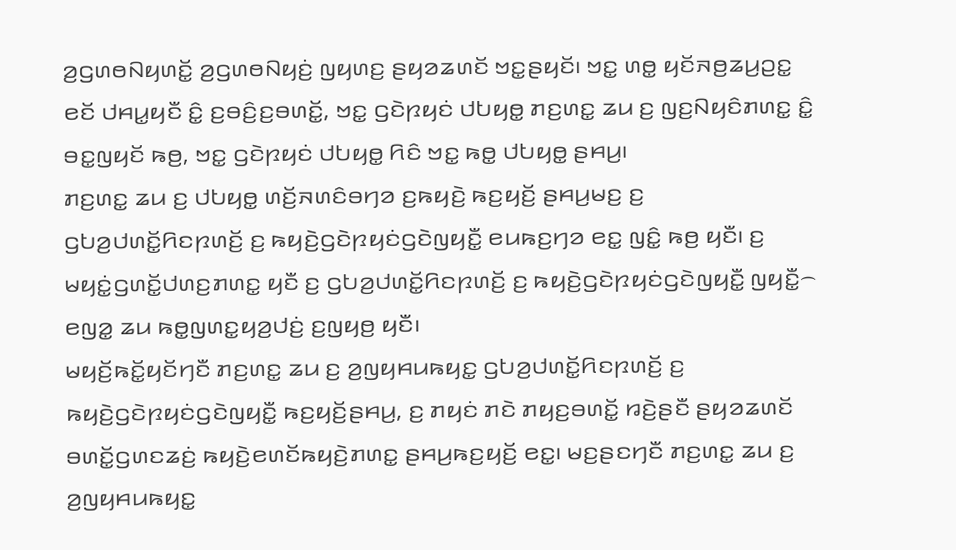ꤤ꤬ꤞꤛꤥꤡꤟꤛꤢꤩ꤭ ꤤ꤬ꤞꤛꤥꤡꤟꤢꤦ꤬ ꤜꤟꤛꤢ꤬ ꤔꤟꤤꤘꤛꤢꤩ ꤠꤢ꤭ꤔꤟꤢꤩ꤯ ꤠꤢ꤭ ꤛꤥ꤭ ꤟꤢꤩꤏꤥ꤬ꤘꤣ꤬ꤑꤢ꤭ ꤕꤢꤩ ꤓꤌꤣ꤭ꤟꤢꤪ ꤢꤨ꤭ ꤢ꤬ꤋꤢꤨ꤬ꤢ꤬ꤋꤛꤢꤩ꤭, ꤠꤢ꤭ ꤞꤢꤧꤐꤟꤢꤦ ꤓꤝꤟꤥ꤭ ꤊꤢ꤬ꤛꤢ꤭ ꤘꤣ ꤢ꤬ ꤜꤢ꤬ꤡꤟꤢꤨꤊꤛꤢ꤭ ꤢꤨ꤭ ꤋꤢ꤭ꤜꤟꤢꤩ ꤒꤥ꤬, ꤠꤢ꤭ ꤞꤢꤧꤐꤟꤢꤦ ꤓꤝꤟꤥ꤭ ꤖꤢꤨ ꤠꤢ꤭ ꤒꤥ꤭ ꤓꤝꤟꤥ꤭ ꤔꤌꤣ꤬꤯
ꤊꤢ꤬ꤛꤢ꤭ ꤘꤣ ꤢ꤬ ꤓꤝꤟꤥ꤭ ꤛꤢꤩ꤬ꤏꤛꤢꤨꤋꤚꤤ ꤢ꤬ꤒꤟꤢꤧ꤬ ꤒꤢ꤬ꤟꤢꤩ꤬ ꤔꤌꤣ꤬ꤗꤢ꤬ ꤢ꤬ ꤞꤝꤤ꤬ꤓꤛꤢꤩ꤭ꤖꤢꤐꤛꤢꤩ꤬ ꤢ꤬ ꤒꤟꤢꤧ꤬ꤞꤢꤧꤐꤟꤢꤦꤞꤢꤧꤜꤟꤢꤪ꤭ ꤕꤣꤒꤢ꤬ꤚꤤ ꤕꤢ꤭ ꤜꤢꤨ꤭ ꤒꤥ꤬ ꤟꤢꤪ꤯ ꤢ꤬ ꤗꤟꤢꤦ꤭ꤞꤛꤢꤩ꤭ꤓꤛꤢ꤬ꤊꤛꤢ꤭ ꤟꤢꤪ ꤢ꤬ ꤞꤝꤤ꤬ꤓꤛꤢꤩ꤭ꤖꤢꤐꤛꤢꤩ꤬ ꤢ꤬ ꤒꤟꤢꤧ꤬ꤞꤢꤧꤐꤟꤢꤦꤞꤢꤧꤜꤟꤢꤪ꤭ ꤜꤟꤢꤪ꤭꤮ ꤕꤜꤤ꤭ ꤘꤣ ꤒꤥ꤭ꤜꤛꤢ꤭ꤟꤤ꤬ꤓꤢꤦ꤬ ꤢ꤬ꤜꤟꤥ꤬ ꤟꤢꤪ꤯
ꤗꤟꤢꤩ꤬ꤒꤢꤩ꤭ꤟꤢꤩꤚꤢꤪ ꤊꤢ꤬ꤛꤢ꤭ ꤘꤣ ꤢ꤬ ꤤ꤬ꤜꤟꤌꤣꤒꤟꤢ꤭ ꤞꤝꤤ꤬ꤓꤛꤢꤩ꤭ꤖꤢꤐꤛꤢꤩ꤬ ꤢ꤬ ꤒꤟꤢꤧ꤬ꤞꤢꤧꤐꤟꤢꤦꤞꤢꤧꤜꤟꤢꤪ꤭ ꤒꤢ꤬ꤟꤢꤩ꤬ꤔꤌꤣ꤬, ꤢ꤬ ꤊꤟꤢꤦ ꤊꤢꤧ ꤊꤟꤢ꤬ꤋꤛꤢꤩ꤭ ꤙꤢꤧ꤬ꤔꤢꤪ ꤔꤟꤤꤘꤛꤢꤩ ꤋꤛꤢꤩ꤭ꤞꤛꤢꤘꤢꤦ꤬ ꤒꤟꤢꤧ꤬ꤕꤛꤢꤩꤒꤟꤢꤧ꤬ꤊꤛꤢ꤭ ꤔꤌꤣ꤬ꤒꤢ꤬ꤟꤢꤩ꤬ ꤕꤢ꤭꤯ ꤗꤢ꤬ꤔꤢꤚꤢꤪ ꤊꤢ꤬ꤛꤢ꤭ ꤘꤣ ꤢ꤬ ꤤ꤬ꤜꤟꤌꤣꤒꤟꤢ꤭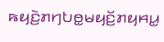ꤒꤟꤢꤧ꤬ꤊꤚꤝꤥ꤭ꤗꤟꤢꤩ꤬ꤊꤟꤌꤣ꤭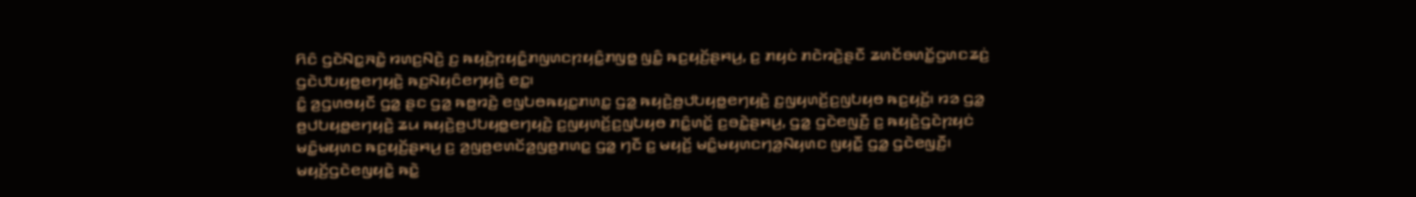ꤖꤢꤨ ꤞꤢꤧꤡꤢ꤭ꤏꤢꤧ꤭ ꤙꤛꤢ꤬ꤡꤢꤧ꤬ ꤢ꤬ ꤒꤟꤢꤧ꤬ꤐꤟꤢꤨ꤭ꤊꤜꤛꤢꤐꤟꤢꤨ꤭ꤊꤜꤥ꤭ ꤜꤢꤨ꤭ ꤒꤢ꤬ꤟꤢꤩ꤬ꤔꤌꤣ꤬, ꤢ꤬ ꤊꤟꤢꤦ ꤊꤢꤧꤙꤢꤧ꤬ꤔꤢꤪ ꤘꤛꤢꤩꤋꤛꤢꤩ꤭ꤞꤛꤢꤘꤢꤦ꤬ ꤞꤢꤧꤓꤝꤟꤥ꤭ꤕꤚꤟꤢꤧ꤬ ꤒꤢ꤬ꤡꤟꤢꤨꤕꤚꤟꤢꤧ꤬ ꤕꤢ꤭꤯
ꤢꤨ꤭ ꤤ꤬ꤞꤛꤥꤟꤢꤪ ꤞꤤ꤭ ꤔꤢ ꤞꤤ꤭ ꤒꤥ꤭ꤙꤢꤧ꤬ ꤕꤜꤝꤥꤒꤟꤢ꤭ꤊꤛꤢ꤭ ꤞꤤ꤭ ꤒꤟꤢꤧ꤬ꤥ꤬ꤓꤝꤟꤥ꤭ꤕꤚꤟꤢꤧ꤬ ꤢ꤬ꤜꤟꤛꤢꤩ꤬ꤢ꤬ꤜꤝꤟꤥ ꤒꤢ꤬ꤟꤢꤩ꤬꤯ ꤙꤤ ꤞꤤ꤭ ꤥ꤬ꤓꤝꤟꤥ꤭ꤕꤚꤟꤢꤧ꤬ ꤘꤣ ꤒꤟꤢꤧ꤬ꤥ꤬ꤓꤝꤟꤥ꤭ꤕꤚꤟꤢꤧ꤬ ꤢ꤬ꤜꤟꤛꤢꤩ꤬ꤢ꤬ꤜꤝꤟꤥ ꤊꤢꤨ꤭ꤛꤢꤩ꤭ ꤢ꤬ꤋꤢꤧ꤭ꤔꤌꤣ꤬, ꤞꤤ꤭ ꤞꤢꤧꤕꤜꤢꤪ꤬ ꤢ꤬ ꤒꤟꤢꤧ꤬ꤞꤢꤧꤐꤟꤢꤦ ꤗꤢꤨ꤭ꤗꤟꤛꤢ ꤒꤢ꤬ꤟꤢꤩ꤬ꤔꤌꤣ꤬ ꤢ꤬ ꤤ꤬ꤜꤥ꤬ꤕꤛꤢꤩꤤ꤬ꤜꤥ꤬ꤊꤛꤢ꤭ ꤞꤤ꤭ ꤚꤢꤪ ꤢ꤬ ꤗꤟꤢꤩ꤬ ꤗꤢꤨ꤭ꤗꤟꤛꤢꤚꤤ꤬ꤡꤟꤛꤢ ꤜꤟꤢꤪ꤭ ꤞꤤ꤭ ꤞꤢꤧꤕꤜꤢꤪ꤬꤯
ꤗꤟꤢꤩ꤬ꤞꤢꤧꤕꤜꤟꤢꤧ꤭ ꤒꤢꤧ꤭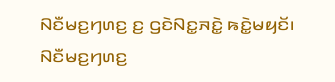ꤡꤢꤪꤗꤢ꤬ꤚꤛꤢ꤬ ꤢ꤬ ꤞꤢꤧꤡꤢ꤭ꤏꤢꤧ꤭ ꤒꤢꤧ꤭ꤗꤟꤢꤩ꤯ ꤡꤢꤪꤗꤢ꤬ꤚꤛꤢ꤬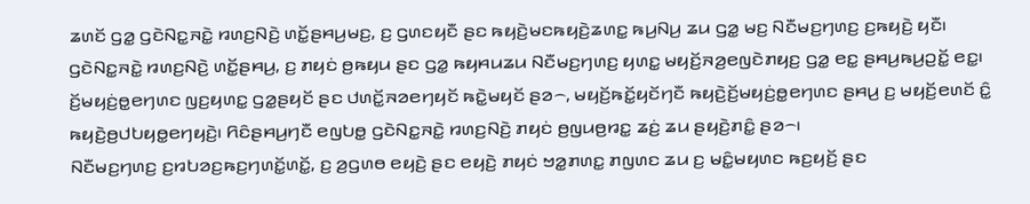ꤘꤛꤢꤩ ꤞꤤ꤭ ꤞꤢꤧꤡꤢ꤭ꤏꤢꤧ꤭ ꤙꤛꤢ꤬ꤡꤢꤧ꤬ ꤛꤢꤩ꤭ꤔꤌꤣ꤬ꤗꤢ꤬, ꤢ꤬ ꤞꤛꤢꤟꤢꤪ ꤔꤢ ꤒꤟꤢꤧ꤬ꤗꤢꤒꤟꤢꤧ꤬ꤘꤛꤢ꤭ ꤒꤣ꤬ꤡꤣ꤬ ꤘꤣ ꤞꤤ꤭ ꤗꤢ꤬ ꤡꤢꤪꤗꤢ꤬ꤚꤛꤢ꤬ ꤢ꤬ꤒꤟꤢꤧ꤬ ꤟꤢꤪ꤯ ꤞꤢꤧꤡꤢ꤭ꤏꤢꤧ꤭ ꤙꤛꤢ꤬ꤡꤢꤧ꤬ ꤛꤢꤩ꤭ꤔꤌꤣ꤬, ꤢ꤬ ꤊꤟꤢꤦ ꤥ꤬ꤒꤟꤣ ꤔꤢ ꤞꤤ꤭ ꤒꤟꤌꤣꤘꤣ ꤡꤢꤪꤗꤢ꤬ꤚꤛꤢ꤬ ꤟꤛꤢ꤭ ꤗꤟꤢꤩ꤬ꤏꤤ꤬ꤕꤜꤢꤧꤊꤟꤢ꤬ ꤞꤤ꤭ ꤕꤢ꤭ ꤔꤌꤣ꤬ꤒꤣ꤬ꤑꤢꤩ꤭ ꤕꤢ꤭꤯
ꤢꤩ꤬ꤗꤟꤢꤦ꤬ꤥ꤭ꤕꤚꤛꤢ ꤜꤢ꤬ꤟꤛꤢ꤭ ꤞꤤ꤭ꤔꤟꤢꤩ ꤔꤢ ꤓꤛꤢꤩ꤭ꤏꤤꤕꤚꤟꤢꤩ ꤒꤢꤧ꤭ꤗꤟꤢꤩ ꤔꤤ꤮, ꤗꤟꤢꤩ꤬ꤒꤢꤩ꤭ꤟꤢꤩꤚꤢꤪ ꤒꤟꤢꤧ꤬ꤢꤩ꤬ꤗꤟꤢꤦ꤬ꤥ꤭ꤕꤚꤛꤢ ꤔꤌꤣ꤬ ꤢ꤬ ꤗꤟꤢꤩ꤬ꤕꤛꤢꤩ ꤢꤨ꤭ ꤒꤟꤢꤧ꤬ꤥ꤬ꤓꤝꤟꤥ꤭ꤕꤚꤟꤢꤧ꤬꤯ ꤖꤢꤨꤔꤌꤣ꤬ꤚꤢꤪ ꤕꤜꤝꤥ꤭ ꤞꤢꤧꤡꤢ꤭ꤏꤢꤧ꤭ ꤙꤛꤢ꤬ꤡꤢꤧ꤬ ꤊꤟꤢꤦ ꤥ꤬ꤜꤣꤥ꤬ꤙꤢ꤭ ꤘꤢꤦ꤬ ꤘꤣ ꤔꤟꤢꤧ꤬ꤊꤢꤨ꤭ ꤔꤤ꤮꤯
ꤡꤢꤪꤗꤢ꤬ꤚꤛꤢ꤬ ꤢ꤬ꤙꤝꤤꤢ꤬ꤒꤢ꤬ꤚꤛꤢꤩ꤭ꤛꤢꤩ꤭, ꤢ꤬ ꤤ꤬ꤞꤛꤥ ꤕꤟꤢꤧ꤬ ꤔꤢ ꤕꤟꤢꤧ꤬ ꤊꤟꤢꤦ ꤠꤤ꤭ꤊꤛꤢ꤭ ꤊꤜꤛꤢ ꤘꤣ ꤢ꤬ ꤗꤢꤨ꤭ꤗꤟꤛꤢ ꤒꤢ꤬ꤟꤢꤩ꤬ ꤔꤢ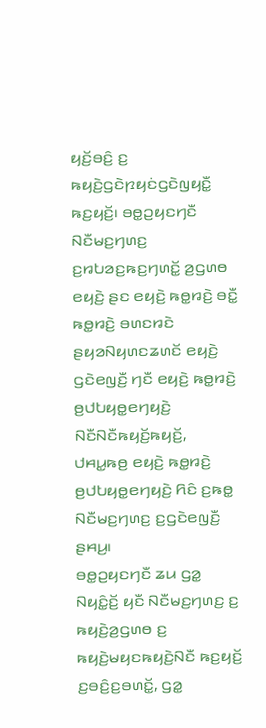ꤟꤢꤩ꤬ꤋꤢꤨ꤬ ꤢ꤬ ꤒꤟꤢꤧ꤬ꤞꤢꤧꤐꤟꤢꤦꤞꤢꤧꤜꤟꤢꤪ꤭ ꤒꤢ꤬ꤟꤢꤩ꤬꤯ ꤋꤥ꤭ꤑꤟꤢꤚꤢꤪ ꤡꤢꤪꤗꤢ꤬ꤚꤛꤢ꤬ ꤢ꤬ꤙꤝꤤꤢ꤬ꤒꤢ꤬ꤚꤛꤢꤩ꤭ ꤤ꤬ꤞꤛꤥ ꤕꤟꤢꤧ꤬ ꤔꤢ ꤕꤟꤢꤧ꤬ ꤒꤥ꤭ꤙꤢꤧ꤬ ꤋꤢꤪ꤭ ꤒꤥ꤭ꤙꤢꤧ꤬ ꤋꤛꤢꤙꤢꤧ ꤔꤟꤤꤡꤟꤛꤢꤘꤛꤢꤩ ꤕꤟꤢꤧ꤬ ꤞꤢꤧꤕꤜꤢꤪ꤬ ꤚꤢꤪ ꤕꤟꤢꤧ꤬ ꤒꤥ꤭ꤙꤢꤧ꤬ ꤥ꤬ꤓꤝꤟꤥ꤭ꤕꤚꤟꤢꤧ꤬ ꤡꤢꤪꤡꤢꤪꤒꤟꤢꤩ꤬ꤒꤟꤢꤩ꤬, ꤓꤌꤣ꤭ꤒꤥ꤬ ꤕꤟꤢꤧ꤬ ꤒꤥ꤭ꤙꤢꤧ꤬ ꤥ꤬ꤓꤝꤟꤥ꤭ꤕꤚꤟꤢꤧ꤬ ꤖꤢꤨ ꤢ꤬ꤒꤥ꤭ ꤡꤢꤪꤗꤢ꤬ꤚꤛꤢ꤬ ꤢ꤬ꤞꤢꤧꤕꤜꤢꤪ꤬ ꤔꤌꤣ꤬꤯
ꤋꤥ꤭ꤑꤟꤢꤚꤢꤪ ꤘꤣ ꤞꤤ꤭ ꤡꤟꤢꤨ꤭ꤢꤩ꤬ ꤟꤢꤪ ꤡꤢꤪꤗꤢ꤬ꤚꤛꤢ꤬ ꤢ꤬ ꤒꤟꤢꤧ꤬ꤤ꤬ꤞꤛꤥ ꤢ꤬ ꤒꤟꤢꤧ꤬ꤗꤟꤢꤒꤟꤢꤧ꤬ꤡꤢꤪ ꤒꤢ꤬ꤟꤢꤩ꤬ ꤢ꤬ꤋꤢꤨ꤬ꤢ꤬ꤋꤛꤢꤩ꤭, ꤞꤤ꤭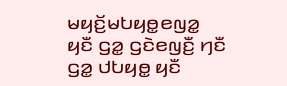ꤗꤟꤢꤩ꤬ꤗꤝꤟꤥ꤭ꤕꤜꤤ꤭ ꤟꤢꤪ ꤞꤤ꤭ ꤞꤢꤧꤕꤜꤢꤪ꤬ ꤚꤢꤪ ꤞꤤ꤭ ꤓꤝꤟꤥ꤭ ꤟꤢꤪ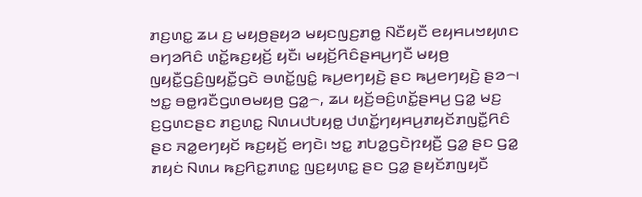ꤊꤢ꤬ꤛꤢ꤭ ꤘꤣ ꤢ꤬ ꤗꤟꤥ꤬ꤔꤟꤤ ꤗꤟꤢꤜꤢ꤬ꤊꤥ꤭ ꤡꤢꤪꤟꤢꤪ ꤕꤟꤌꤣꤠꤟꤛꤢ ꤋꤚꤤꤖꤢꤨ ꤛꤢꤩ꤭ꤒꤢ꤬ꤟꤢꤩ꤬ ꤟꤢꤪ꤯ ꤗꤟꤢꤩ꤬ꤖꤢꤨꤔꤌꤣ꤬ꤚꤢꤪ ꤗꤟꤥ꤬ ꤜꤟꤢꤪ꤭ꤞꤢꤨ꤬ꤜꤟꤢꤪ꤭ꤞꤢꤧ ꤋꤛꤢꤩ꤭ꤜꤢꤨ꤭ ꤒꤣ꤬ꤕꤚꤟꤢꤧ꤬ ꤔꤢ ꤒꤣ꤬ꤕꤚꤟꤢꤧ꤬ ꤔꤤ꤮꤯
ꤠꤢ꤭ ꤋꤥ꤭ꤙꤢꤪꤞꤛꤥꤗꤟꤥ꤬ ꤞꤤ꤭꤮, ꤘꤣ ꤟꤢꤩ꤬ꤋꤢꤨ꤬ꤛꤢꤩ꤭ꤔꤌꤣ꤬ ꤞꤤ꤭ ꤗꤢ꤬ ꤢ꤬ꤞꤛꤢꤔꤢ ꤊꤢ꤬ꤛꤢ꤭ ꤡꤛꤣꤓꤝꤟꤥ꤭ ꤓꤛꤢꤩ꤭ꤚꤟꤌꤣ꤬ꤊꤟꤢꤩꤊꤜꤢꤪ꤭ꤖꤢꤨ ꤔꤢ ꤏꤤ꤭ꤕꤚꤟꤢꤩ ꤒꤢ꤬ꤟꤢꤩ꤬ ꤕꤚꤢꤧ꤯ ꤠꤢ꤭ ꤊꤝꤤ꤭ꤞꤢꤧꤐꤟꤢꤪ꤬ ꤞꤤ꤭ ꤔꤢ ꤞꤤ꤭ ꤊꤟꤢꤦ ꤡꤛꤣ ꤒꤢ꤬ꤖꤢ꤭ꤊꤛꤢ꤭ ꤜꤢ꤬ꤟꤛꤢ꤭ ꤔꤢ ꤞꤤ꤭ ꤔꤟꤢꤩꤊꤜꤟꤢꤪ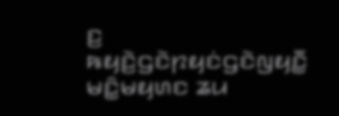ꤢ꤬ ꤒꤟꤢꤧ꤬ꤞꤢꤧꤐꤟꤢꤦꤞꤢꤧꤜꤟꤢꤪ꤭ ꤗꤢꤨ꤭ꤗꤟꤛꤢ ꤘꤣ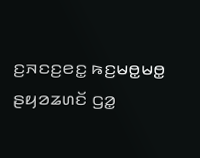ꤢ꤬ꤏꤢꤢ꤬ꤕꤢ꤭ ꤒꤢ꤬ꤗꤥ꤭ꤗꤥ꤭ ꤔꤟꤤꤘꤛꤢꤩ ꤞꤤ꤭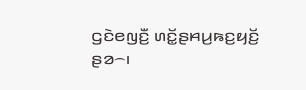ꤞꤢꤧꤕꤜꤢꤪ꤬ ꤛꤢꤩ꤭ꤔꤌꤣ꤬ꤒꤢ꤬ꤟꤢꤩ꤬ ꤔꤤ꤮꤯